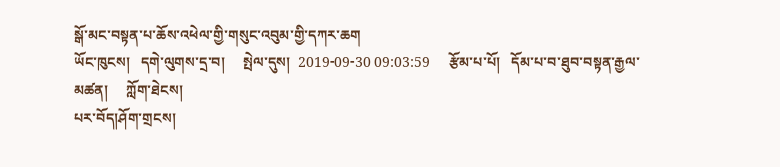སྒོ་མང་བསྟན་པ་ཆོས་འཕེལ་གྱི་གསུང་འབུམ་གྱི་དཀར་ཆག
ཡོང་ཁུངས།   དགེ་ལུགས་དྲ་བ།     སྤེལ་དུས།  2019-09-30 09:03:59     རྩོམ་པ་པོ།   དོམ་པ་བ་ཐུབ་བསྟན་རྒྱལ་མཚན།     ཀློག་ཐེངས།
པར་བོད།ཤོག་གྲངས།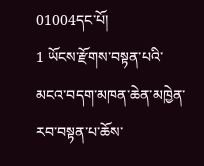01004དང་པོ།
1 ཡོངས་རྫོགས་བསྟན་པའི་མངའ་བདག་མཁན་ཆེན་མཁྱེན་རབ་བསྟན་པ་ཆོས་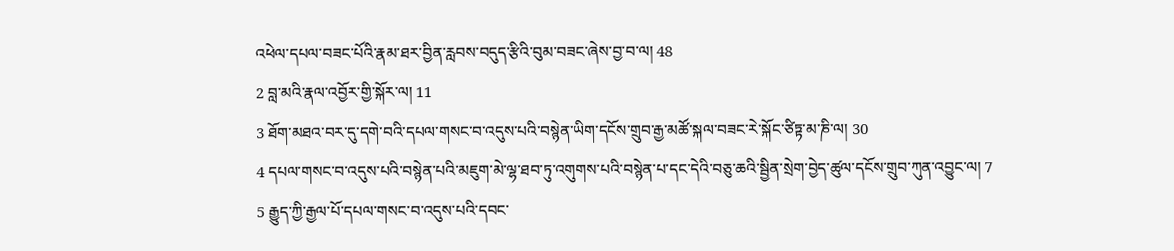འཕེལ་དཔལ་བཟང་པོའི་རྣམ་ཐར་བྱིན་རླབས་བདུད་རྩིའི་བུམ་བཟང་ཞེས་བྱ་བ་ལ། 48
2 བླ་མའི་རྣལ་འབྱོར་གྱི་སྐོར་ལ། 11
3 ཐོག་མཐའ་བར་དུ་དགེ་བའི་དཔལ་གསང་བ་འདུས་པའི་བསྙེན་ཡིག་དངོས་གྲུབ་རྒྱ་མཚོ་སྐལ་བཟང་རེ་སྐོང་ཙིཏྟ་མ་ཎི་ལ། 30
4 དཔལ་གསང་བ་འདུས་པའི་བསྙེན་པའི་མཇུག་མེ་ལྷ་ཐབ་ཏུ་འགུགས་པའི་བསྙེན་པ་དང་དེའི་བཅུ་ཆའི་སྦྱིན་སྲེག་བྱེད་ཚུལ་དངོས་གྲུབ་ཀུན་འབྱུང་ལ། 7
5 རྒྱུད་ཀྱི་རྒྱལ་པོ་དཔལ་གསང་བ་འདུས་པའི་དབང་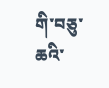གི་བཅུ་ཆའི་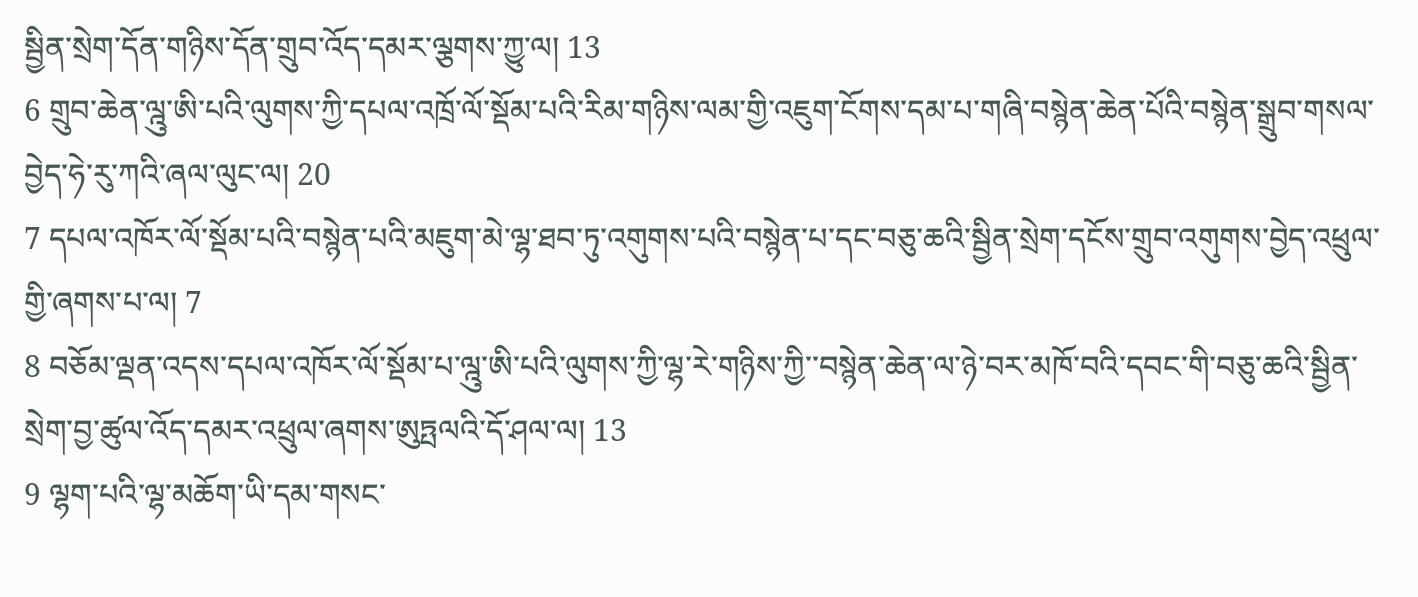སྦྱིན་སྲེག་དོན་གཉིས་དོན་གྲུབ་འོད་དམར་ལྕགས་ཀྱུ་ལ། 13
6 གྲུབ་ཆེན་ལྰུ་ཨི་པའི་ལུགས་ཀྱི་དཔལ་འཁྲོ་ལོ་སྡོམ་པའི་རིམ་གཉིས་ལམ་གྱི་འཇུག་ངོགས་དམ་པ་གཞི་བསྙེན་ཆེན་པོའི་བསྙེན་སྒྲུབ་གསལ་བྱེད་ཧེ་རུ་ཀའི་ཞལ་ལུང་ལ། 20
7 དཔལ་འཁོར་ལོ་སྡོམ་པའི་བསྙེན་པའི་མཇུག་མེ་ལྷ་ཐབ་ཏུ་འགུགས་པའི་བསྙེན་པ་དང་བཅུ་ཆའི་སྦྱིན་སྲེག་དངོས་གྲུབ་འགུགས་བྱེད་འཕྲུལ་གྱི་ཞགས་པ་ལ། 7
8 བཅོམ་ལྡན་འདས་དཔལ་འཁོར་ལོ་སྡོམ་པ་ལྰུ་ཨི་པའི་ལུགས་ཀྱི་ལྷ་རེ་གཉིས་ཀྱི་་བསྙེན་ཆེན་ལ་ཉེ་བར་མཁོ་བའི་དབང་གི་བཅུ་ཆའི་སྦྱིན་སྲེག་བྱ་ཚུལ་འོད་དམར་འཕྲུལ་ཞགས་ཨུཏྤལའི་དོ་ཤལ་ལ། 13
9 ལྷག་པའི་ལྷ་མཆོག་ཡི་དམ་གསང་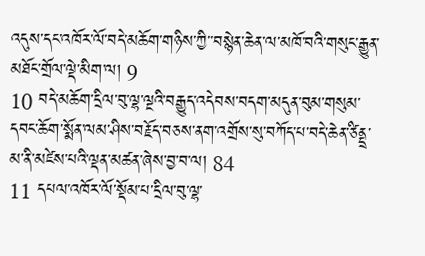འདུས་དང་འཁོར་ལོ་བདེ་མཆོག་གཉིས་ཀྱི་་བསྙེན་ཆེན་ལ་མཁོ་བའི་གསུང་རྒྱུན་མཐོང་གྲོལ་ལྡེ་མིག་ལ། 9
10 བདེ་མཆོག་དྲིལ་བུ་ལྷ་ལྔའི་བརྒྱུད་འདེབས་བདག་མདུན་བུམ་གསུམ་དབང་ཆོག་སྨོན་ལམ་ཤིས་བརྗོད་བཅས་ནག་འགྲོས་སུ་བཀོད་པ་བདེ་ཆེན་ཙིནྡྲ་མ་ནི་མཛེས་པའི་ལྡན་མཚན་ཞེས་བྱ་བ་ལ། 84
11 དཔལ་འཁོར་ལོ་སྡོམ་པ་དྲིལ་བུ་ལྷ་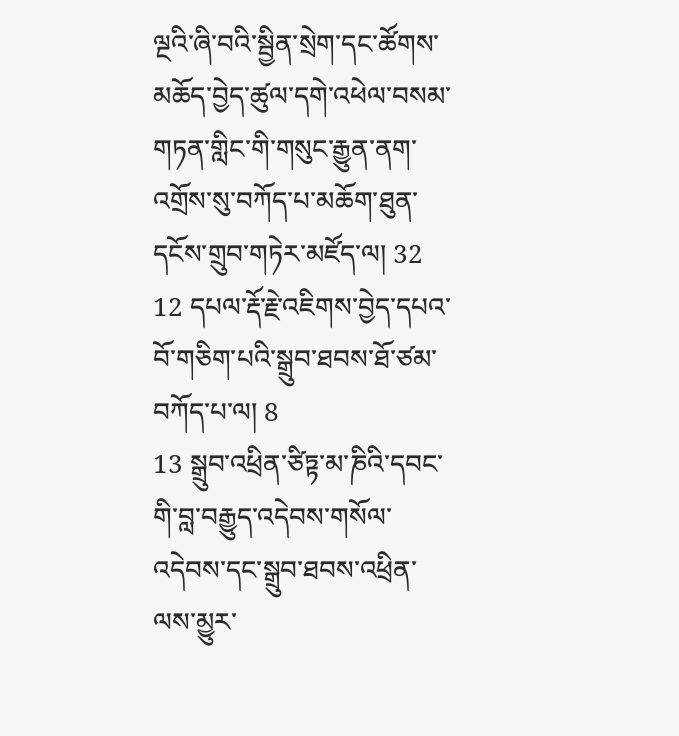ལྔའི་ཞི་བའི་སྦྱིན་སྲེག་དང་ཚོགས་མཆོད་བྱེད་ཚུལ་དགེ་འཕེལ་བསམ་གཏན་གླིང་གི་གསུང་རྒྱུན་ནག་འགྲོས་སུ་བཀོད་པ་མཆོག་ཐུན་དངོས་གྲུབ་གཏེར་མཛོད་ལ། 32
12 དཔལ་རྡོ་རྗེ་འཇིགས་བྱེད་དཔའ་བོ་གཅིག་པའི་སྒྲུབ་ཐབས་ཐོ་ཙམ་བཀོད་པ་ལ། 8
13 སྒྲུབ་འཕྲིན་ཙིཏྟ་མ་ཎིའི་དབང་གི་བླ་བརྒྱུད་འདེབས་གསོལ་འདེབས་དང་སྒྲུབ་ཐབས་འཕྲིན་ལས་མྱུར་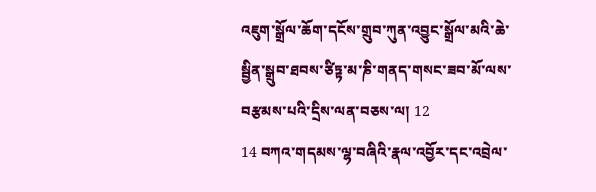འཇུག་སྒྲོལ་ཆོག་དངོས་གྲུབ་ཀུན་འབྱུང་སྒྲོལ་མའི་ཆེ་སྦྱིན་སྒྲུབ་ཐབས་ཙིཏྟ་མ་ཎི་གནད་གསང་ཟབ་མོ་ལས་བརྩམས་པའི་དྲིས་ལན་བཅས་ལ། 12
14 བཀའ་གདམས་ལྷ་བཞིའི་རྣལ་འབྱོར་དང་འབྲེལ་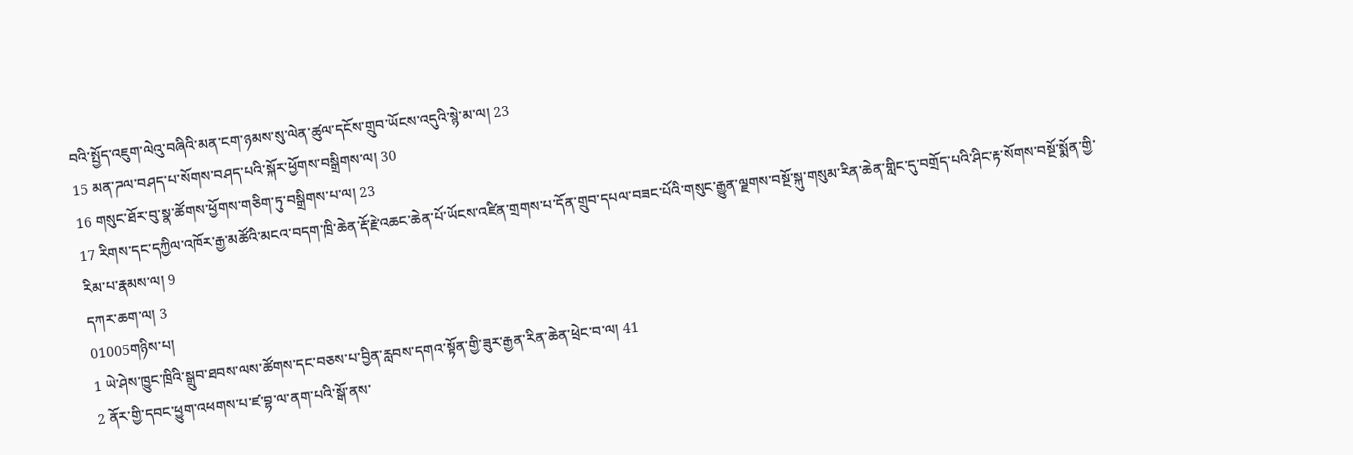བའི་སྤྱོད་འཇུག་ལེའུ་བཞིའི་མན་ངག་ཉམས་སུ་ལེན་ཚུལ་དངོས་གྲུབ་ཡོངས་འདུའི་སྙེ་མ་ལ། 23
15 མན་ཌལ་བཤད་པ་སོགས་བཤད་པའི་སྐོར་ཕྱོགས་བསྒྲིགས་ལ། 30
16 གསུང་ཐོར་བུ་སྣ་ཚོགས་ཕྱོགས་གཅིག་ཏུ་བསྒྲིགས་པ་ལ། 23
17 རིགས་དང་དཀྱིལ་འཁོར་རྒྱ་མཚོའི་མངའ་བདག་ཁྲི་ཆེན་རྡོ་རྗེ་འཆང་ཆེན་པོ་ཡོངས་འཛིན་གྲགས་པ་དོན་གྲུབ་དཔལ་བཟང་པོའི་གསུང་རྒྱུན་ལྗགས་བསྔོ་སྐུ་གསུམ་རིན་ཆེན་གླིང་དུ་བགྲོད་པའི་ཤིང་རྟ་སོགས་བསྔོ་སྨོན་གྱི་རིམ་པ་རྣམས་ལ། 9
དཀར་ཆག་ལ། 3
01005གཉིས་པ།
1 ཡེ་ཤེས་ཁྱུང་ཁྲིའི་སྒྲུབ་ཐབས་ལས་ཚོགས་དང་བཅས་པ་བྱིན་རླབས་དགའ་སྟོན་གྱི་ཟུར་རྒྱན་རིན་ཆེན་ཕྲེང་བ་ལ། 41
2 ནོར་གྱི་དབང་ཕྱུག་འཕགས་པ་ཛ་བྷ་ལ་ནག་པའི་སྒོ་ནས་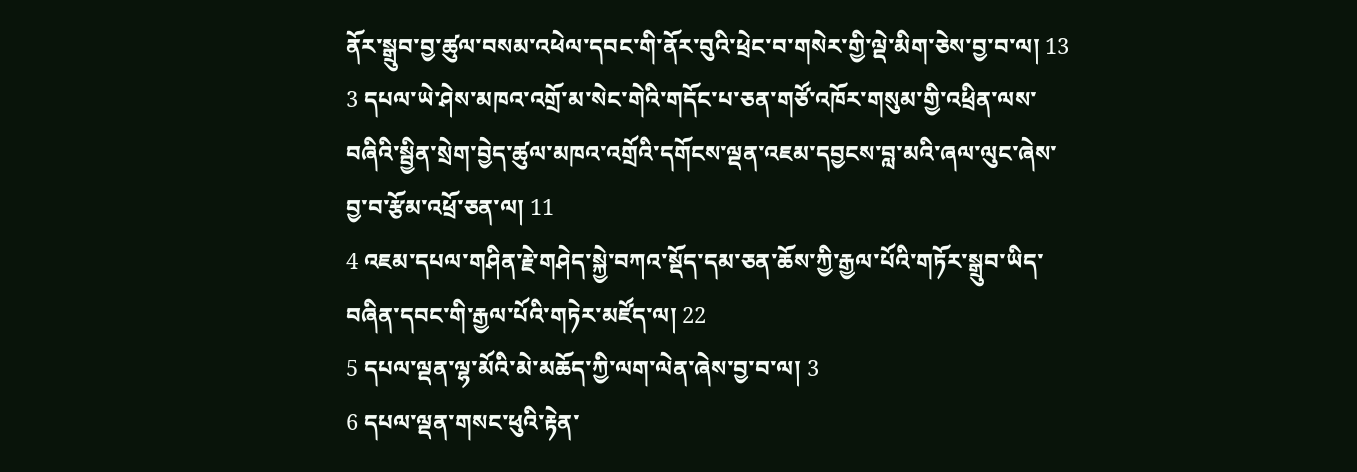ནོར་སྒྲུབ་བྱ་ཚུལ་བསམ་འཕེལ་དབང་གི་ནོར་བུའི་ཕྲེང་བ་གསེར་གྱི་ལྡེ་མིག་ཅེས་བྱ་བ་ལ། 13
3 དཔལ་ཡེ་ཤེས་མཁའ་འགྲོ་མ་སེང་གེའི་གདོང་པ་ཅན་གཙོ་འཁོར་གསུམ་གྱི་འཕྲིན་ལས་བཞིའི་སྦྱིན་སྲེག་བྱེད་ཚུལ་མཁའ་འགྲོའི་དགོངས་ལྡན་འཇམ་དབྱངས་བླ་མའི་ཞལ་ལུང་ཞེས་བྱ་བ་རྩོམ་འཕྲོ་ཅན་ལ། 11
4 འཇམ་དཔལ་གཤིན་རྗེ་གཤེད་སྐྱེ་བཀའ་སྡོད་དམ་ཅན་ཆོས་ཀྱི་རྒྱལ་པོའི་གཏོར་སྒྲུབ་ཡིད་བཞིན་དབང་གི་རྒྱལ་པོའི་གཏེར་མཛོད་ལ། 22
5 དཔལ་ལྡན་ལྷ་མོའི་མེ་མཆོད་ཀྱི་ལག་ལེན་ཞེས་བྱ་བ་ལ། 3
6 དཔལ་ལྡན་གསང་ཕུའི་རྟེན་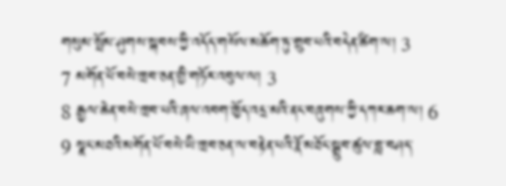གསུམ་སྤོམ་ཤུགས་སྐབས་ཀྱི་འདོད་གསོལ་མཆོག་ཏུ་གྲུབ་པའི་བདེན་ཚིག་ལ། 3
7 མགོན་པོ་བསེ་ཁྲབ་ཅན་གྱི་གཏོར་འབུལ་ལ། 3
8 རྒྱལ་ཆེན་བསེ་ཁྲབ་པའི་ཞལ་འབག་ཁྱོད་འདྲ་མའི་ནང་བཞུགས་ཀྱི་དཀར་ཆག་ལ། 6
9 སྣང་མཐའི་མགོན་པོ་བསེ་ཡི་ཁྲབ་ཅན་ལ་བརྟེན་པའི་རྣོ་མཐོང་སྒྲུབ་ཚུལ་བླ་བཤད་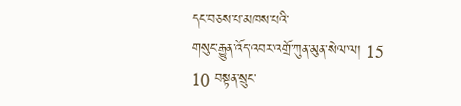དང་བཅས་པ་མཁས་པའི་
གསུང་རྒྱུན་འོད་འབར་འགྲོ་ཀུན་མུན་སེལ་ལ། 15
10 བསྟན་སྲུང་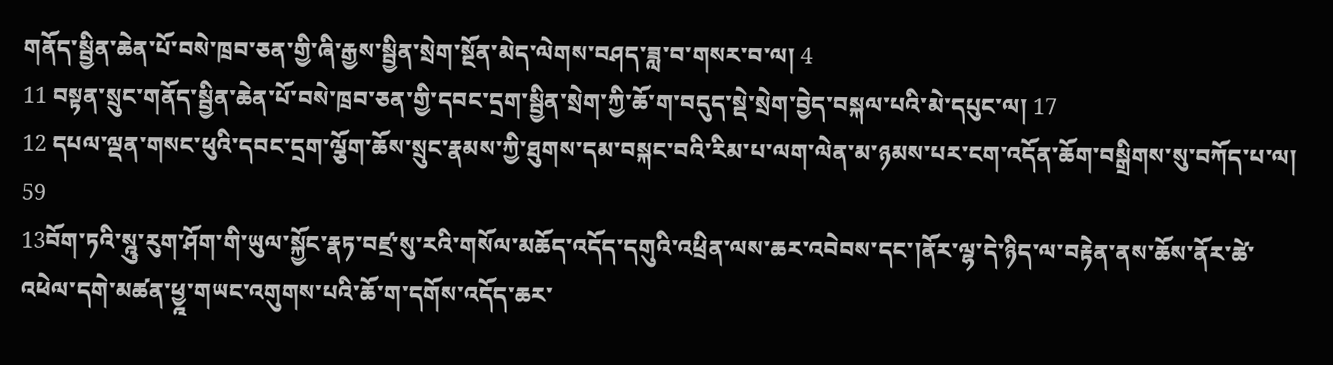གནོད་སྦྱིན་ཆེན་པོ་བསེ་ཁྲབ་ཅན་གྱི་ཞི་རྒྱས་སྦྱིན་སྲེག་སྔོན་མེད་ལེགས་བཤད་ཟླ་བ་གསར་བ་ལ། 4
11 བསྟན་སྲུང་གནོད་སྦྱིན་ཆེན་པོ་བསེ་ཁྲབ་ཅན་གྱི་དབང་དྲག་སྦྱིན་སྲེག་ཀྱི་ཆོ་ག་བདུད་སྡེ་སྲེག་བྱེད་བསྐལ་པའི་མེ་དཔུང་ལ། 17
12 དཔལ་ལྡན་གསང་ཕུའི་དབང་དྲག་ལྕོག་ཆོས་སྲུང་རྣམས་ཀྱི་ཐུགས་དམ་བསྐང་བའི་རིམ་པ་ལག་ལེན་མ་ཉམས་པར་ངག་འདོན་ཆོག་བསྒྲིགས་སུ་བཀོད་པ་ལ། 59
13བོག་ཏའི་སྰུ་རུག་ཤོག་གི་ཡུལ་སྐྱོང་རྣཏ་བཛྲ་སུ་རའི་གསོལ་མཆོད་འདོད་དགུའི་འཕྲིན་ལས་ཆར་འབེབས་དང་།ནོར་ལྷ་དེ་ཉིད་ལ་བརྟེན་ནས་ཆོས་ནོར་ཚེ་འཕེལ་དགེ་མཚན་ཕྱྰ་གཡང་འགུགས་པའི་ཆོ་ག་དགོས་འདོད་ཆར་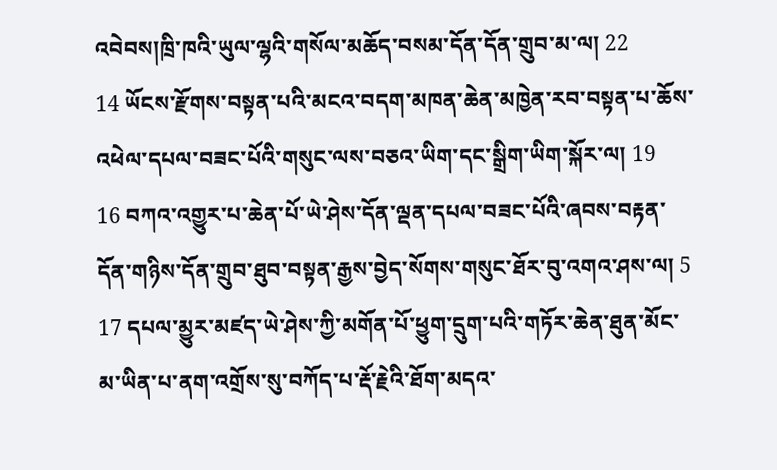འབེབས།ཁྲི་ཁའི་ཡུལ་ལྷའི་གསོལ་མཆོད་བསམ་དོན་དོན་གྲུབ་མ་ལ། 22
14 ཡོངས་རྫོགས་བསྟན་པའི་མངའ་བདག་མཁན་ཆེན་མཁྱེན་རབ་བསྟན་པ་ཆོས་འཕེལ་དཔལ་བཟང་པོའི་གསུང་ལས་བཅའ་ཡིག་དང་སྒྲིག་ཡིག་སྐོར་ལ། 19
16 བཀའ་འགྱུར་པ་ཆེན་པོ་ཡེ་ཤེས་དོན་ལྡན་དཔལ་བཟང་པོའི་ཞབས་བརྟན་དོན་གཉིས་དོན་གྲུབ་ཐུབ་བསྟན་རྒྱས་བྱེད་སོགས་གསུང་ཐོར་བུ་འགའ་ཤས་ལ། 5
17 དཔལ་མྱུར་མཛད་ཡེ་ཤེས་ཀྱི་མགོན་པོ་ཕྱུག་དྲུག་པའི་གཏོར་ཆེན་ཐུན་མོང་མ་ཡིན་པ་ནག་འགྲོས་སུ་བཀོད་པ་རྡོ་རྗེའི་ཐོག་མདའ་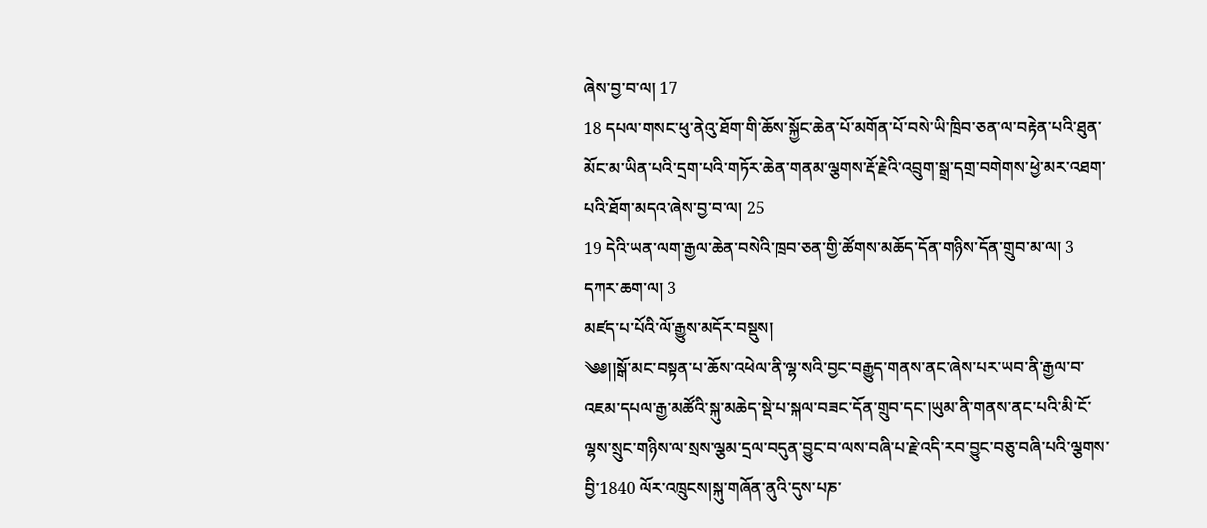ཞེས་བྱ་བ་ལ། 17
18 དཔལ་གསང་ཕུ་ནེའུ་ཐོག་གི་ཆོས་སྐྱོང་ཆེན་པོ་མགོན་པོ་བསེ་ཡི་ཁྲིབ་ཅན་ལ་བརྟེན་པའི་ཐུན་མོང་མ་ཡིན་པའི་དྲག་པའི་གཏོར་ཆེན་གནམ་ལྕགས་རྡོ་རྗེའི་འབྲུག་སྒྲ་དགྲ་བགེགས་ཕྱེ་མར་འཐག་པའི་ཐོག་མདའ་ཞེས་བྱ་བ་ལ། 25
19 དེའི་ཡན་ལག་རྒྱལ་ཆེན་བསེའི་ཁྲབ་ཅན་གྱི་ཚོགས་མཆོད་དོན་གཉིས་དོན་གྲུབ་མ་ལ། 3
དཀར་ཆག་ལ། 3
མཛད་པ་པོའི་ལོ་རྒྱུས་མདོར་བསྡུས།
༄༅།།སྒོ་མང་བསྟན་པ་ཆོས་འཕེལ་ནི་ལྷ་སའི་བྱང་བརྒྱུད་གནས་ནང་ཞེས་པར་ཡབ་ནི་རྒྱལ་བ་འཇམ་དཔལ་རྒྱ་མཚོའི་སྐུ་མཆེད་སྡེ་པ་སྐལ་བཟང་དོན་གྲུབ་དང་།ཡུམ་ནི་གནས་ནང་པའི་མི་ངོ་ལྷས་སྲུང་གཉིས་ལ་སྲས་ལྕམ་དྲལ་བདུན་བྱུང་བ་ལས་བཞི་པ་རྗེ་འདི་རབ་བྱུང་བཅུ་བཞི་པའི་ལྕགས་བྱི་1840 ལོར་འཁྲུངས།སྐུ་གཞོན་ནུའི་དུས་པཎ་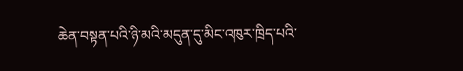ཆེན་བསྟན་པའི་ཉི་མའི་མདུན་དུ་མིང་འཁུར་ཁྲིད་པའི་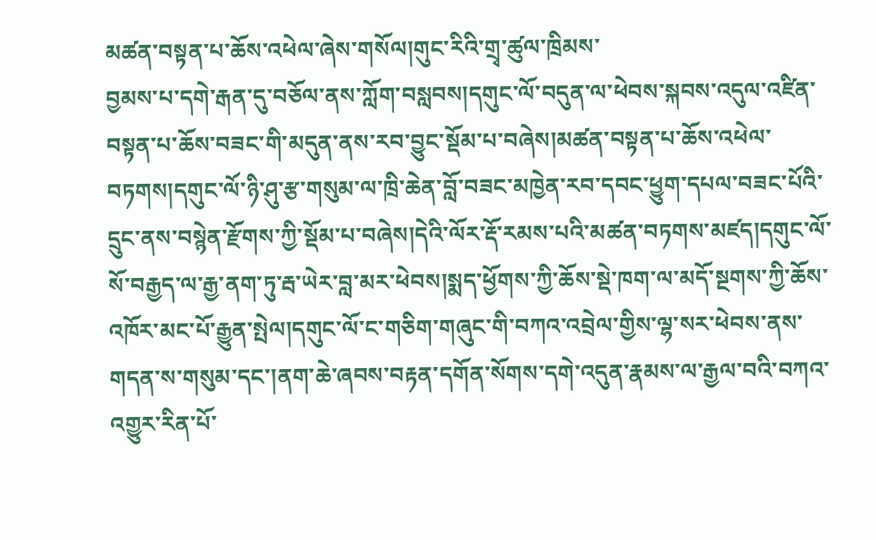མཚན་བསྟན་པ་ཆོས་འཕེལ་ཞེས་གསོལ།གུང་རིའི་གྲྭ་ཚུལ་ཁྲིམས་
བྱམས་པ་དགེ་རྒན་དུ་བཅོལ་ནས་ཀློག་བསླབས།དགུང་ལོ་བདུན་ལ་ཕེབས་སྐབས་འདུལ་འཛིན་བསྟན་པ་ཆོས་བཟང་གི་མདུན་ནས་རབ་བྱུང་སྡོམ་པ་བཞེས།མཚན་བསྟན་པ་ཆོས་འཕེལ་བཏགས།དགུང་ལོ་ཉི་ཤུ་རྩ་གསུམ་ལ་ཁྲི་ཆེན་བློ་བཟང་མཁྱེན་རབ་དབང་ཕྱུག་དཔལ་བཟང་པོའི་དྲུང་ནས་བསྙེན་རྫོགས་ཀྱི་སྡོམ་པ་བཞེས།དེའི་ལོར་རྡོ་རམས་པའི་མཚན་བཏགས་མཛད།དགུང་ལོ་སོ་བརྒྱད་ལ་རྒྱ་ནག་ཏུ་རྦ་ཡེར་བླ་མར་ཕེབས།སྨད་ཕྱོགས་ཀྱི་ཆོས་སྡེ་ཁག་ལ་མདོ་སྔགས་ཀྱི་ཆོས་འཁོར་མང་པོ་རྒྱུན་སྤེལ།དགུང་ལོ་ང་གཅིག་གཞུང་གི་བཀའ་འབྲེལ་གྱིས་ལྷ་སར་ཕེབས་ནས་གདན་ས་གསུམ་དང་།ནག་ཆེ་ཞབས་བརྟན་དགོན་སོགས་དགེ་འདུན་རྣམས་ལ་རྒྱལ་བའི་བཀའ་འགྱུར་རིན་པོ་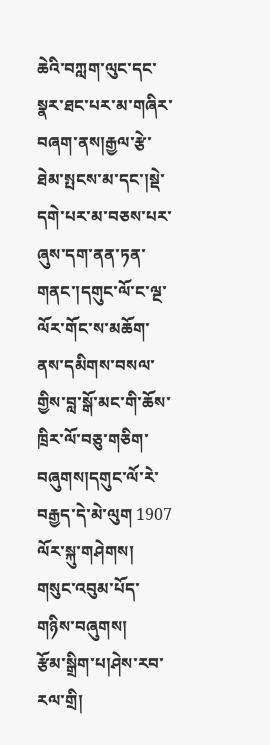ཆེའི་བཀླག་ལུང་དང་སྣར་ཐང་པར་མ་གཞིར་བཞག་ནས།རྒྱལ་རྩེ་ཐེམ་སྤངས་མ་དང་།སྡེ་དགེ་པར་མ་བཅས་པར་ཞུས་དག་ནན་ཏན་གནང་།དགུང་ལོ་ང་ལྔ་ལོར་གོང་ས་མཆོག་ནས་དམིགས་བསལ་གྱིས་བླ་སྒོ་མང་གི་ཆོས་ཁྲིར་ལོ་བཅུ་གཅིག་བཞུགས།དགུང་ལོ་རེ་བརྒྱད་དེ་མེ་ལུག 1907 ལོར་སྐུ་གཤེགས།
གསུང་འབུམ་པོད་གཉིས་བཞུགས།
རྩོམ་སྒྲིག་པ།ཤེས་རབ་རལ་གྲི།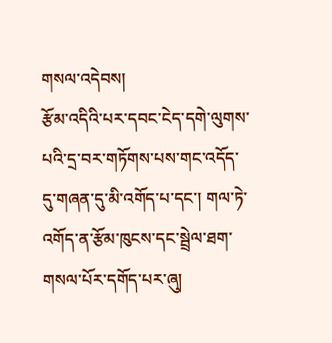གསལ་འདེབས།
རྩོམ་འདིའི་པར་དབང་ངེད་དགེ་ལུགས་པའི་དྲ་བར་གཏོགས་པས་གང་འདོད་དུ་གཞན་དུ་མི་འགོད་པ་དང་། གལ་ཏེ་འགོད་ན་རྩོམ་ཁུངས་དང་སྦྲེལ་ཐག་གསལ་པོར་དགོད་པར་ཞུ།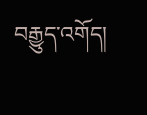བརྒྱུད་འགོད།